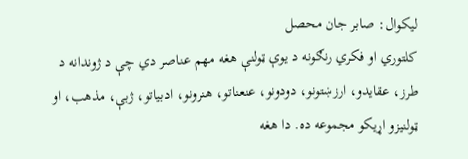لیکوال: صابر جان محصل
کلتوري او فکري رنګونه د یوې ټولنې هغه مهم عناصر دي چې د ژوندانه د طرز، عقایدو، ارزښتونو، دودونو، عنعناتو، هنرونو، ادبیاتو، ژبې، مذهب، او ټولنیزو اړیکو مجموعه ده. دا هغه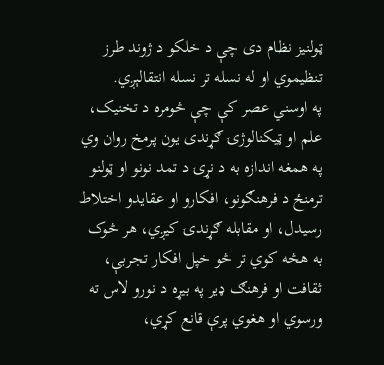ټولنیز نظام دی چې د خلکو د ژوند طرز تنظیموي او له نسله تر نسله انتقالېږي.
په اوسني عصر کې چې څومره د تخنيک، علم او ټيکنالوژۍ ګړندی یون پرمخ روان وي په همغه اندازه به د نړۍ د تمد نونو او ټولنو ترمنځ د فرهنګونو، افکارو او عقایدو اختلاط رسیدل، او مقابله ګړندۍ کیږي، هر څوک به هڅه کوي تر څو خپل افکار تجربې، ثقافت او فرهنګ ډیر په بيړه د نورو لاس ته ورسوي او هغوي پرې قانع كړي،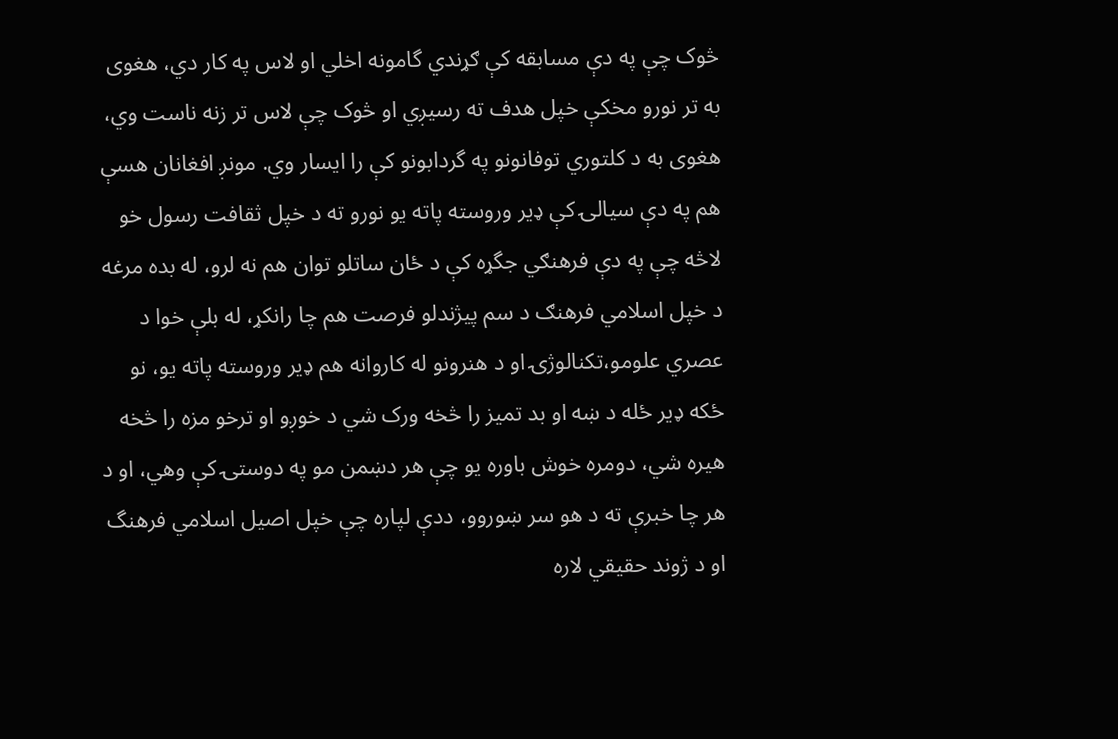څوک چې په دې مسابقه کې ګړندي گامونه اخلي او لاس په کار دي، هغوی به تر نورو مخکې خپل هدف ته رسيږي او څوک چې لاس تر زنه ناست وي، هغوی به د کلتوري توفانونو په گردابونو کې را ايسار وي. مونږ افغانان هسې هم په دې سیالۍ کې ډیر وروسته پاته يو نورو ته د خپل ثقافت رسول خو لاڅه چې په دې فرهنګي جگړه کې د ځان ساتلو توان هم نه لرو، له بده مرغه د خپل اسلامي فرهنګ د سم پیژندلو فرصت هم چا رانکړ، له بلې خوا د عصري علومو،تکنالوژۍ او د هنرونو له کاروانه هم ډیر وروسته پاته يو، نو ځکه ډير ځله د ښه او بد تمیز را څخه ورک شي د خوږو او ترخو مزه را څخه هیره شي، دومره خوش باوره یو چې هر دښمن مو په دوستۍ کې وهي، او د هر چا خبرې ته د هو سر ښوروو، ددې لپاره چې خپل اصیل اسلامي فرهنگ او د ژوند حقيقي لاره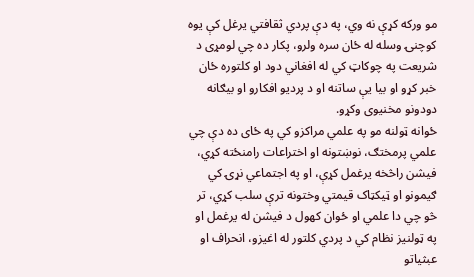مو ورکه کړې نه وي، په دې پردي ثقافتي يرغل کې یوه کوچنۍ وسله له ځان سره ولرو، پکار ده چي لومړی د شريعت په چوکاټ کي له افغاني دود او کلتوره ځان خبر کړو او بيا يې ساتنه او د پرديو افکارو او بيګانه دودونو مخنيوی وکړو.
ځوانه ټولنه مو په علمي مراکزو کي په ځای ده دې چي علمي پرمختګ، نوښتونه او اختراعات رامنځته کړي، فيشن راڅخه يرغمل کړې، او په اجتماعي نړۍ کي ګيمونو او ټيکټاک قيمتي وختونه ترې سلب کړي، تر څو چي دا علمي او ځوان کهول د فیشن له يرغمل او په ټولنيز نظام کي د پردي کلتور له اغيزو، انحراف او عبثياتو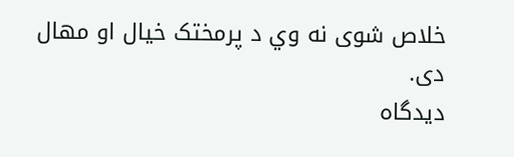خلاص شوی نه وي د پرمختک خيال او مهال دی.
دیدگاه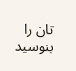تان را بنوسید